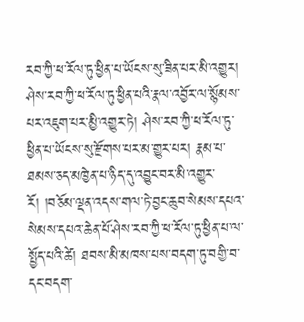རབ་ཀྱི་ཕ་རོལ་ཏུ་ཕྱིན་པ་ཡོངས་སུ་ཟིན་པར་མི་འགྱུར། ཤེས་རབ་ཀྱི་ཕ་རོལ་ཏུ་ཕྱིན་པའི་རྣལ་འབྱོར་ལ་སྙོམས་པར་འཇུག་པར་མྱི་འགྱུར་ཏེ། ཤེས་རབ་ཀྱི་ཕ་རོལ་ཏུ་ཕྱིན་པ་ཡོངས་སུ་རྫོགས་པར་མ་གྱུར་པར། རྣམ་པ་ཐམས་ཅད་མཁྱེན་པ་ཉིད་དུ་འབྱུང་བར་མི་འགྱུར་རོ། །བཅོམ་ལྡན་འདས་གལ་ཏེ་བྱང་ཆུབ་སེམས་དཔའ་སེམས་དཔའ་ཆེན་པོ་ཤེས་རབ་ཀྱི་ཕ་རོལ་ཏུ་ཕྱིན་པ་ལ་སྤྱོད་པའི་ཚེ། ཐབས་མི་མཁས་པས་བདག་ཏུ་བགྱི་བ་དང་བདག་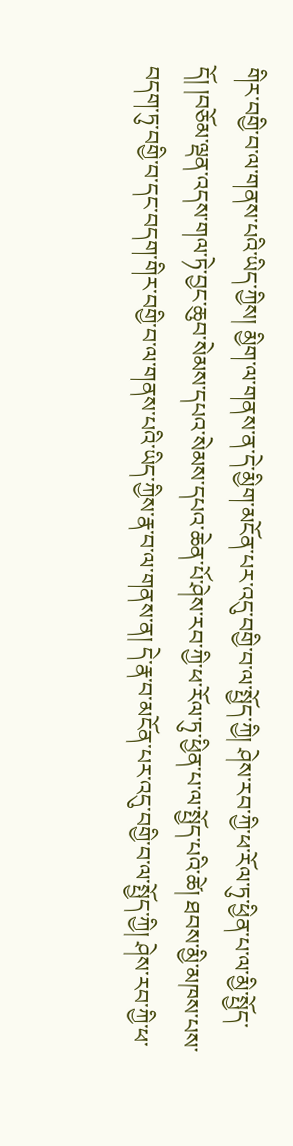གིར་བགྱི་བ་ལ་གནས་པའི་ཡིད་ཀྱིས། མྱིག་ལ་གནས་ན་དེ་མྱིག་མངོན་པར་འདུ་བགྱི་བ་ལ་སྤྱོད་ཀྱི། ཤེས་རབ་ཀྱི་ཕ་རོལ་ཏུ་ཕྱིན་པ་ལ་མྱི་སྤྱོད་དོ། །བཅོམ་ལྡན་འདས་གལ་ཏེ་བྱང་ཆུབ་སེམས་དཔའ་སེམས་དཔའ་ཆེན་པོ་ཤེས་རབ་ཀྱི་ཕ་རོལ་ཏུ་ཕྱིན་པ་ལ་སྤྱོད་པའི་ཚེ། ཐབས་མྱི་མཁས་པས་བདག་ཏུ་བགྱི་བ་དང་བདག་གིར་བགྱི་བ་ལ་གནས་པའི་ཡིད་ཀྱིས་རྣ་བ་ལ་གནས་ན། དེ་རྣ་བ་མངོན་པར་འདུ་བགྱི་བ་ལ་སྤྱོད་ཀྱི། ཤེས་རབ་ཀྱི་ཕ་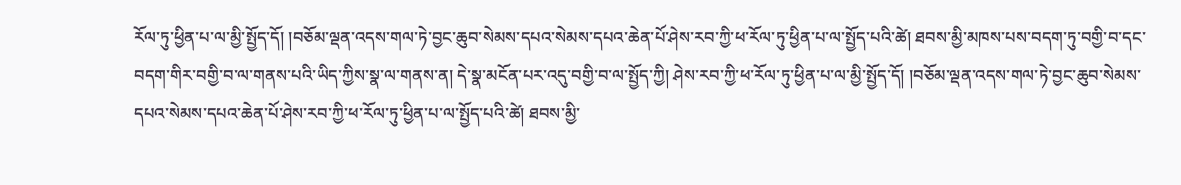རོལ་ཏུ་ཕྱིན་པ་ལ་མྱི་སྤྱོད་དོ། །བཅོམ་ལྡན་འདས་གལ་ཏེ་བྱང་ཆུབ་སེམས་དཔའ་སེམས་དཔའ་ཆེན་པོ་ཤེས་རབ་ཀྱི་ཕ་རོལ་ཏུ་ཕྱིན་པ་ལ་སྤྱོད་པའི་ཚེ། ཐབས་མྱི་མཁས་པས་བདག་ཏུ་བགྱི་བ་དང་བདག་གིར་བགྱི་བ་ལ་གནས་པའི་ཡིད་ཀྱིས་སྣ་ལ་གནས་ན། དེ་སྣ་མངོན་པར་འདུ་བགྱི་བ་ལ་སྤྱོད་ཀྱི། ཤེས་རབ་ཀྱི་ཕ་རོལ་ཏུ་ཕྱིན་པ་ལ་མྱི་སྤྱོད་དོ། །བཅོམ་ལྡན་འདས་གལ་ཏེ་བྱང་ཆུབ་སེམས་དཔའ་སེམས་དཔའ་ཆེན་པོ་ཤེས་རབ་ཀྱི་ཕ་རོལ་ཏུ་ཕྱིན་པ་ལ་སྤྱོད་པའི་ཚེ། ཐབས་མྱི་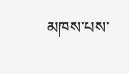མཁས་པས་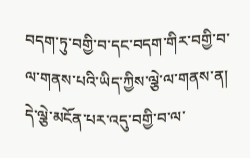བདག་ཏུ་བགྱི་བ་དང་བདག་གིར་བགྱི་བ་ལ་གནས་པའི་ཡིད་ཀྱིས་ལྕེ་ལ་གནས་ན། དེ་ལྕེ་མངོན་པར་འདུ་བགྱི་བ་ལ་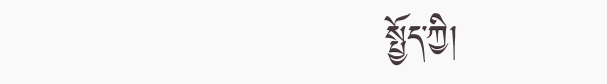སྤྱོད་ཀྱི།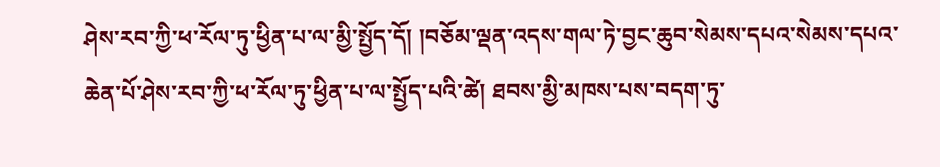ཤེས་རབ་ཀྱི་ཕ་རོལ་ཏུ་ཕྱིན་པ་ལ་མྱི་སྤྱོད་དོ། །བཅོམ་ལྡན་འདས་གལ་ཏེ་བྱང་ཆུབ་སེམས་དཔའ་སེམས་དཔའ་ཆེན་པོ་ཤེས་རབ་ཀྱི་ཕ་རོལ་ཏུ་ཕྱིན་པ་ལ་སྤྱོད་པའི་ཚེ། ཐབས་མྱི་མཁས་པས་བདག་ཏུ་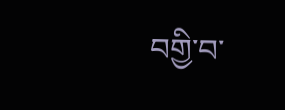བགྱི་བ་